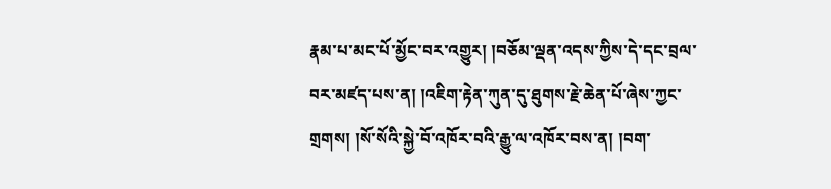རྣམ་པ་མང་པོ་མྱོང་བར་འགྱུར། །བཅོམ་ལྡན་འདས་ཀྱིས་དེ་དང་བྲལ་བར་མཛད་པས་ན། །འཇིག་རྟེན་ཀུན་དུ་ཐུགས་རྗེ་ཆེན་པོ་ཞེས་ཀྱང་གྲགས། །སོ་སོའི་སྐྱེ་བོ་འཁོར་བའི་རྒྱུ་ལ་འཁོར་བས་ན། །བག་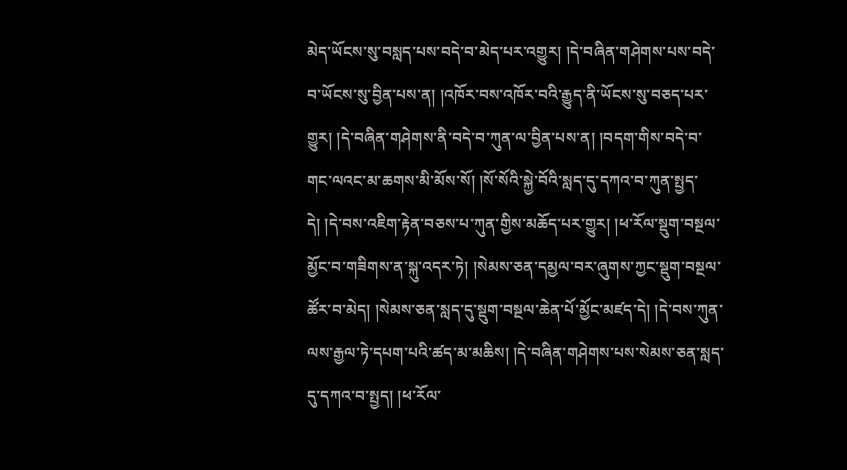མེད་ཡོངས་སུ་བསླད་པས་བདེ་བ་མེད་པར་འགྱུར། །དེ་བཞིན་གཤེགས་པས་བདེ་བ་ཡོངས་སུ་བྱིན་པས་ན། །འཁོར་བས་འཁོར་བའི་རྒྱུད་ནི་ཡོངས་སུ་བཅད་པར་གྱུར། །དེ་བཞིན་གཤེགས་ནི་བདེ་བ་ཀུན་ལ་བྱིན་པས་ན། །བདག་གིས་བདེ་བ་གང་ལའང་མ་ཆགས་མི་མོས་སོ། །སོ་སོའི་སྐྱེ་བོའི་སླད་དུ་དཀའ་བ་ཀུན་སྤྱད་དེ། །དེ་བས་འཇིག་རྟེན་བཅས་པ་ཀུན་གྱིས་མཆོད་པར་གྱུར། །ཕ་རོལ་སྡུག་བསྔལ་མྱོང་བ་གཟིགས་ན་སྐུ་འདར་ཏེ། །སེམས་ཅན་དམྱལ་བར་ཞུགས་ཀྱང་སྡུག་བསྔལ་ཚོར་བ་མེད། །སེམས་ཅན་སླད་དུ་སྡུག་བསྔལ་ཆེན་པོ་མྱོང་མཛད་དེ། །དེ་བས་ཀུན་ལས་རྒྱལ་ཏེ་དཔག་པའི་ཚད་མ་མཆིས། །དེ་བཞིན་གཤེགས་པས་སེམས་ཅན་སླད་དུ་དཀའ་བ་སྤྱད། །ཕ་རོལ་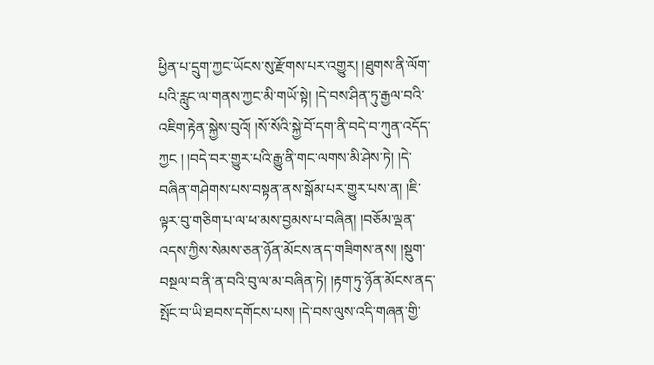ཕྱིན་པ་དྲུག་ཀྱང་ཡོངས་སུ་རྫོགས་པར་འགྱུར། །ཐུགས་ནི་ལོག་པའི་རླུང་ལ་གནས་ཀྱང་མི་གཡོ་སྟེ། །དེ་བས་ཤིན་ཏུ་རྒྱལ་བའི་འཇིག་རྟེན་སྐྱེས་བུའོ། །སོ་སོའི་སྐྱེ་བོ་དག་ནི་བདེ་བ་ཀུན་འདོད་ཀྱང ། །བདེ་བར་གྱུར་པའི་རྒྱུ་ནི་གང་ལགས་མི་ཤེས་ཏེ། །དེ་བཞིན་གཤེགས་པས་བསྟན་ནས་སྒོམ་པར་གྱུར་པས་ན། །ཇི་ལྟར་བུ་གཅིག་པ་ལ་ཕ་མས་བྱམས་པ་བཞིན། །བཅོམ་ལྡན་འདས་ཀྱིས་སེམས་ཅན་ཉོན་མོངས་ནད་གཟིགས་ནས། །སྡུག་བསྔལ་བ་ནི་ན་བའི་བུ་ལ་མ་བཞིན་ཏེ། །རྟག་ཏུ་ཉོན་མོངས་ནད་སྤོང་བ་ཡི་ཐབས་དགོངས་པས། །དེ་བས་ལུས་འདི་གཞན་གྱི་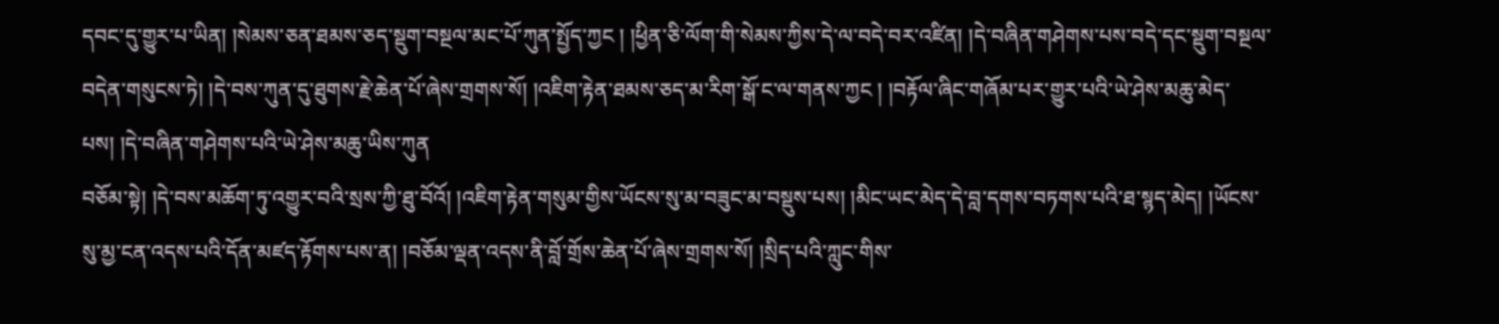དབང་དུ་གྱུར་པ་ཡིན། །སེམས་ཅན་ཐམས་ཅད་སྡུག་བསྔལ་མང་པོ་ཀུན་སྤྱོད་ཀྱང ། །ཕྱིན་ཅི་ལོག་གི་སེམས་ཀྱིས་དེ་ལ་བདེ་བར་འཛིན། །དེ་བཞིན་གཤེགས་པས་བདེ་དང་སྡུག་བསྔལ་བདེན་གསུངས་ཏེ། །དེ་བས་ཀུན་དུ་ཐུགས་རྗེ་ཆེན་པོ་ཞེས་གྲགས་སོ། །འཇིག་རྟེན་ཐམས་ཅད་མ་རིག་སྒོ་ང་ལ་གནས་ཀྱང ། །བརྟོལ་ཞིང་གཞོམ་པར་གྱུར་པའི་ཡེ་ཤེས་མཆུ་མེད་པས། །དེ་བཞིན་གཤེགས་པའི་ཡེ་ཤེས་མཆུ་ཡིས་ཀུན
བཅོམ་སྟེ། །དེ་བས་མཆོག་ཏུ་འགྱུར་བའི་སྲས་ཀྱི་ཐུ་བོའོ། །འཇིག་རྟེན་གསུམ་གྱིས་ཡོངས་སུ་མ་བཟུང་མ་བསྡུས་པས། །མིང་ཡང་མེད་དེ་བླ་དགས་བཏགས་པའི་ཐ་སྙད་མེད། །ཡོངས་སུ་མྱ་ངན་འདས་པའི་དོན་མཛད་རྟོགས་པས་ན། །བཅོམ་ལྡན་འདས་ནི་བློ་གྲོས་ཆེན་པོ་ཞེས་གྲགས་སོ། །སྲིད་པའི་ཀླུང་གིས་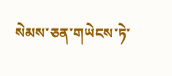སེམས་ཅན་གཡེངས་ཏེ་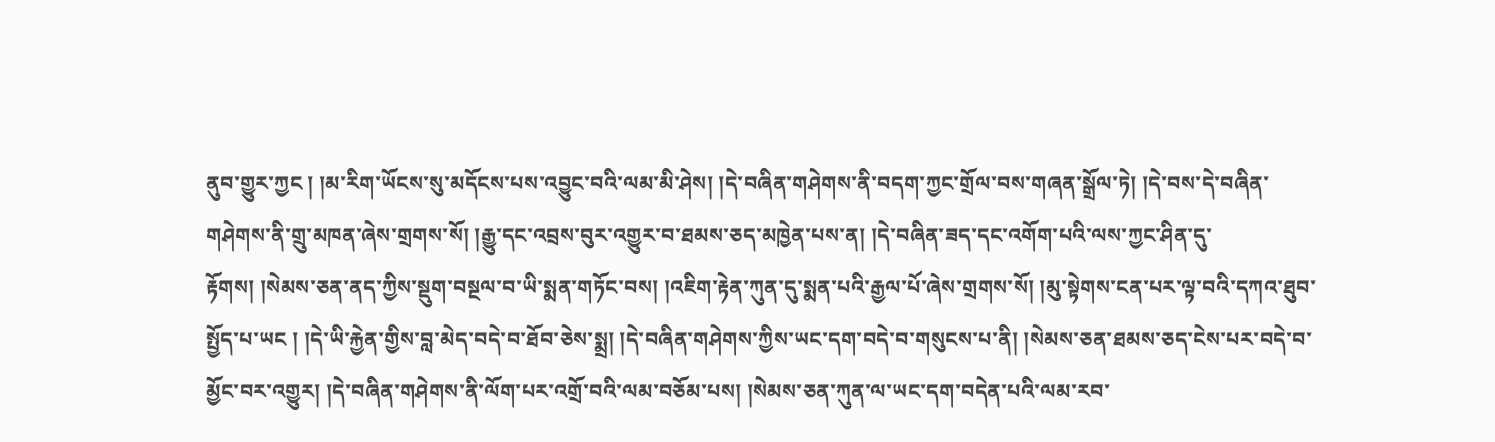ནུབ་གྱུར་ཀྱང ། །མ་རིག་ཡོངས་སུ་མདོངས་པས་འབྱུང་བའི་ལམ་མི་ཤེས། །དེ་བཞིན་གཤེགས་ནི་བདག་ཀྱང་གྲོལ་བས་གཞན་སྒྲོལ་ཏེ། །དེ་བས་དེ་བཞིན་གཤེགས་ནི་གྲུ་མཁན་ཞེས་གྲགས་སོ། །རྒྱུ་དང་འབྲས་བུར་འགྱུར་བ་ཐམས་ཅད་མཁྱེན་པས་ན། །དེ་བཞིན་ཟད་དང་འགོག་པའི་ལས་ཀྱང་ཤིན་དུ་རྟོགས། །སེམས་ཅན་ནད་ཀྱིས་སྡུག་བསྔལ་བ་ཡི་སྨན་གཏོང་བས། །འཇིག་རྟེན་ཀུན་དུ་སྨན་པའི་རྒྱལ་པོ་ཞེས་གྲགས་སོ། །མུ་སྟེགས་ངན་པར་ལྟ་བའི་དཀའ་ཐུབ་སྤྱོད་པ་ཡང ། །དེ་ཡི་རྐྱེན་གྱིས་བླ་མེད་བདེ་བ་ཐོབ་ཅེས་སྨྲ། །དེ་བཞིན་གཤེགས་ཀྱིས་ཡང་དག་བདེ་བ་གསུངས་པ་ནི། །སེམས་ཅན་ཐམས་ཅད་ངེས་པར་བདེ་བ་མྱོང་བར་འགྱུར། །དེ་བཞིན་གཤེགས་ནི་ལོག་པར་འགྲོ་བའི་ལམ་བཅོམ་པས། །སེམས་ཅན་ཀུན་ལ་ཡང་དག་བདེན་པའི་ལམ་རབ་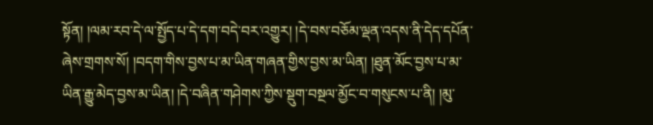སྟོན། །ལམ་རབ་དེ་ལ་སྤྱོད་པ་དེ་དག་བདེ་བར་འགྱུར། །དེ་བས་བཅོམ་ལྡན་འདས་ནི་དེད་དཔོན་ཞེས་གྲགས་སོ། །བདག་གིས་བྱས་པ་མ་ཡིན་གཞན་གྱིས་བྱས་མ་ཡིན། །ཐུན་མོང་བྱས་པ་མ་ཡིན་རྒྱུ་མེད་བྱས་མ་ཡིན། །དེ་བཞིན་གཤེགས་ཀྱིས་སྡུག་བསྔལ་མྱོང་བ་གསུངས་པ་ནི། །མུ་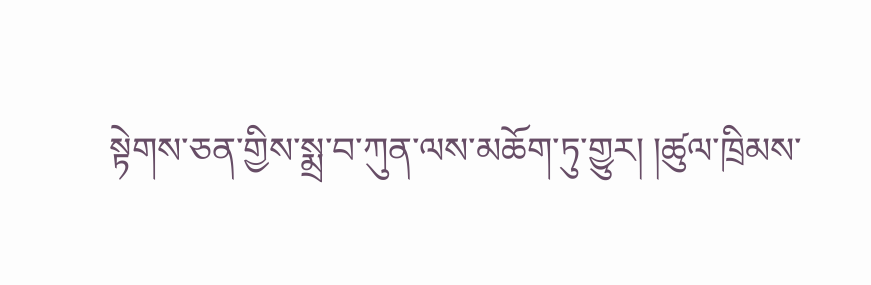སྟེགས་ཅན་གྱིས་སྨྲ་བ་ཀུན་ལས་མཆོག་ཏུ་གྱུར། །ཚུལ་ཁྲིམས་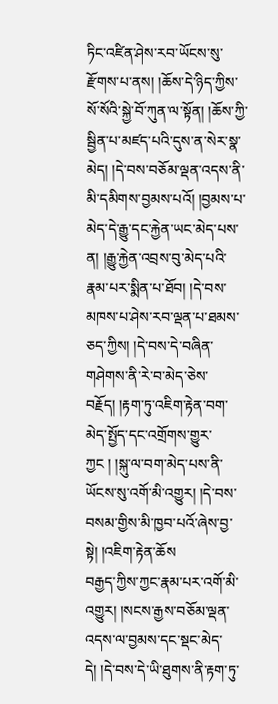ཏིང་འཛིན་ཤེས་རབ་ཡོངས་སུ་རྫོགས་པ་ནས། །ཆོས་དེ་ཉིད་ཀྱིས་སོ་སོའི་སྐྱེ་བོ་ཀུན་ལ་སྟོན། །ཆོས་ཀྱི་སྦྱིན་པ་མཛད་པའི་དུས་ན་སེར་སྣ་མེད། །དེ་བས་བཅོམ་ལྡན་འདས་ནི་མི་དམིགས་བྱམས་པའོ། །བྱམས་པ་མེད་དེ་རྒྱུ་དང་རྐྱེན་ཡང་མེད་པས་ན། །རྒྱུ་རྐྱེན་འབྲས་བུ་མེད་པའི་རྣམ་པར་སྨིན་པ་ཐོབ། །དེ་བས་མཁས་པ་ཤེས་རབ་ལྡན་པ་ཐམས་ཅད་ཀྱིས། །དེ་བས་དེ་བཞིན་གཤེགས་ནི་རེ་བ་མེད་ཅེས་བརྗོད། །རྟག་ཏུ་འཇིག་རྟེན་བག་མེད་སྤྱོད་དང་འགྲོགས་གྱུར་ཀྱང ། །སྐུ་ལ་བག་མེད་པས་ནི་ཡོངས་སུ་འགོ་མི་འགྱུར། །དེ་བས་བསམ་གྱིས་མི་ཁྱབ་པའོ་ཞེས་བྱ་སྟེ། །འཇིག་རྟེན་ཆོས
བརྒྱད་ཀྱིས་ཀྱང་རྣམ་པར་འགོ་མི་འགྱུར། །སངས་རྒྱས་བཅོམ་ལྡན་འདས་ལ་བྱམས་དང་སྡང་མེད་དེ། །དེ་བས་དེ་ཡི་ཐུགས་ནི་རྟག་ཏུ་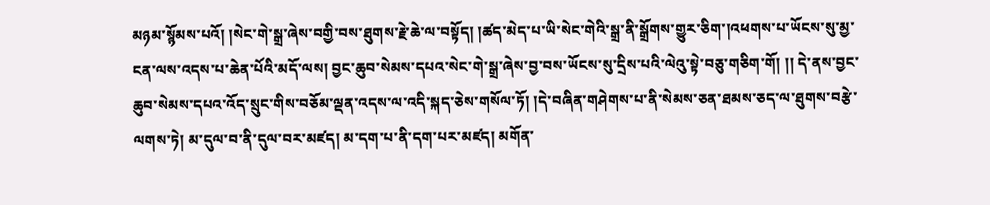མཉམ་སྙོམས་པའོ། །སེང་གེ་སྒྲ་ཞེས་བགྱི་བས་ཐུགས་རྗེ་ཆེ་ལ་བསྟོད། །ཚད་མེད་པ་ཡི་སེང་གེའི་སྒྲ་ནི་སྒྲོགས་གྱུར་ཅིག་།འཕགས་པ་ཡོངས་སུ་མྱ་ངན་ལས་འདས་པ་ཆེན་པོའི་མདོ་ལས། བྱང་ཆུབ་སེམས་དཔའ་སེང་གེ་སྒྲ་ཞེས་བྱ་བས་ཡོངས་སུ་དྲིས་པའི་ལེའུ་སྟེ་བཅུ་གཅིག་གོ། །། དེ་ནས་བྱང་ཆུབ་སེམས་དཔའ་འོད་སྲུང་གིས་བཅོམ་ལྡན་འདས་ལ་འདི་སྐད་ཅེས་གསོལ་ཏོ། །དེ་བཞིན་གཤེགས་པ་ནི་སེམས་ཅན་ཐམས་ཅད་ལ་ཐུགས་བརྩེ་ལགས་ཏེ། མ་དུལ་བ་ནི་དུལ་བར་མཛད། མ་དག་པ་ནི་དག་པར་མཛད། མགོན་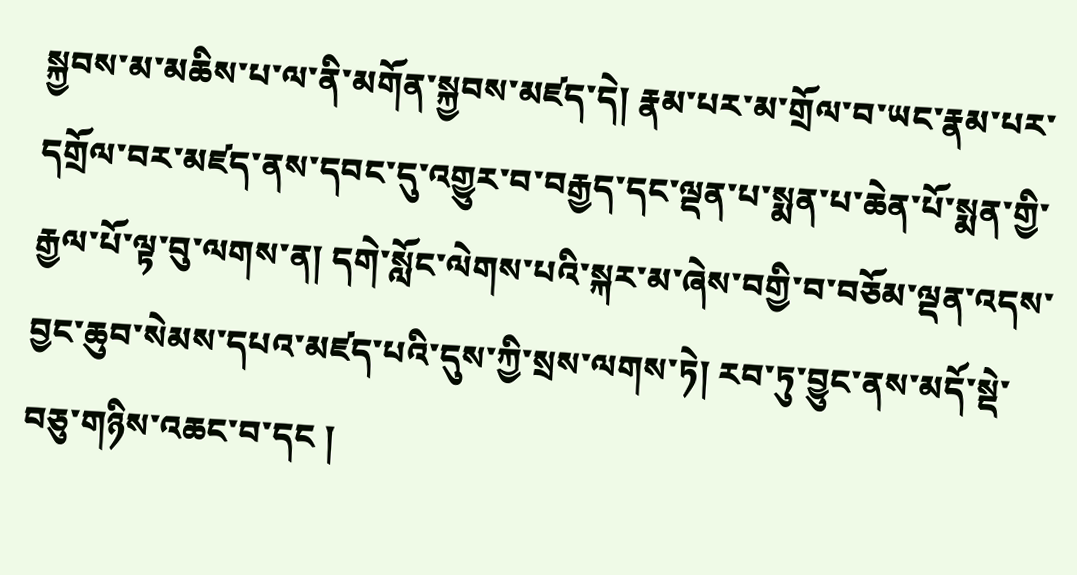སྐྱབས་མ་མཆིས་པ་ལ་ནི་མགོན་སྐྱབས་མཛད་དེ། རྣམ་པར་མ་གྲོལ་བ་ཡང་རྣམ་པར་དགྲོལ་བར་མཛད་ནས་དབང་དུ་འགྱུར་བ་བརྒྱད་དང་ལྡན་པ་སྨན་པ་ཆེན་པོ་སྨན་གྱི་རྒྱལ་པོ་ལྟ་བུ་ལགས་ན། དགེ་སློང་ལེགས་པའི་སྐར་མ་ཞེས་བགྱི་བ་བཅོམ་ལྡན་འདས་བྱང་ཆུབ་སེམས་དཔའ་མཛད་པའི་དུས་ཀྱི་སྲས་ལགས་ཏེ། རབ་ཏུ་བྱུང་ནས་མདོ་སྡེ་བཅུ་གཉིས་འཆང་བ་དང །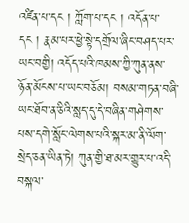འཛིན་པ་དང ། ཀློག་པ་དང ། འདོན་པ་དང ། རྣམ་པར་ཕྱེ་སྟེ་དགྲོལ་ཞིང་བཤད་པར་ཡང་བགྱི། འདོད་པའི་ཁམས་ཀྱི་ཀུན་ནས་ཉོན་མོངས་པ་ཡང་བཅོམ། བསམ་གཏན་བཞི་ཡང་ཐོབ་ན་ཅིའི་སླད་དུ་དེ་བཞིན་གཤེགས་པས་དགེ་སློང་ལེགས་པའི་སྐར་མ་ནི་ལོག་སྲེད་ཅན་ཡིན་ཏེ། ཀུན་གྱི་ཐ་མར་གྱུར་པ་འདི་བསྐལ་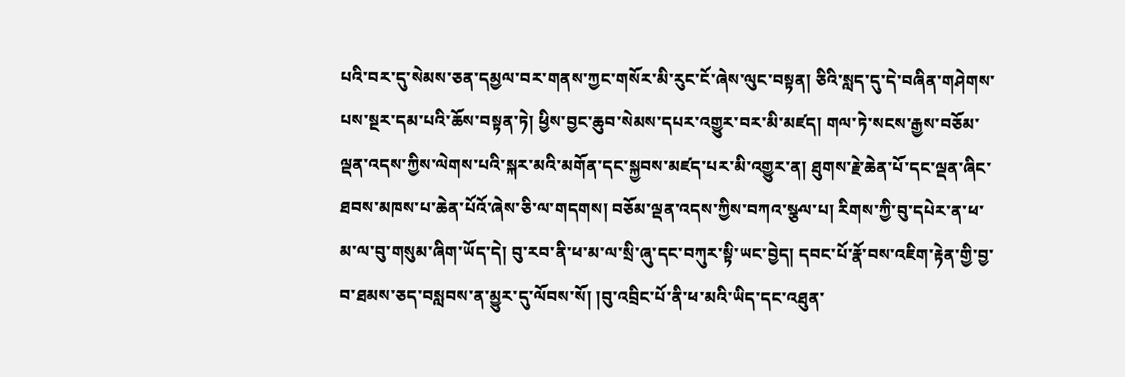པའི་བར་དུ་སེམས་ཅན་དམྱལ་བར་གནས་ཀྱང་གསོར་མི་རུང་ངོ་ཞེས་ལུང་བསྟན། ཅིའི་སླད་དུ་དེ་བཞིན་གཤེགས་པས་སྔར་དམ་པའི་ཆོས་བསྟན་ཏེ། ཕྱིས་བྱང་ཆུབ་སེམས་དཔར་འགྱུར་བར་མི་མཛད། གལ་ཏེ་སངས་རྒྱས་བཅོམ་ལྡན་འདས་ཀྱིས་ལེགས་པའི་སྐར་མའི་མགོན་དང་སྐྱབས་མཛད་པར་མི་འགྱུར་ན། ཐུགས་རྗེ་ཆེན་པོ་དང་ལྡན་ཞིང་ཐབས་མཁས་པ་ཆེན་པོའོ་ཞེས་ཅི་ལ་གདགས། བཅོམ་ལྡན་འདས་ཀྱིས་བཀའ་སྩལ་པ། རིགས་ཀྱི་བུ་དཔེར་ན་ཕ་མ་ལ་བུ་གསུམ་ཞིག་ཡོད་དེ། བུ་རབ་ནི་ཕ་མ་ལ་སྲི་ཞུ་དང་བཀུར་སྟི་ཡང་བྱེད། དབང་པོ་རྣོ་བས་འཇིག་རྟེན་གྱི་བྱ་བ་ཐམས་ཅད་བསླབས་ན་མྱུར་དུ་ལོབས་སོ། །བུ་འབྲིང་པོ་ནི་ཕ་མའི་ཡིད་དང་འཐུན་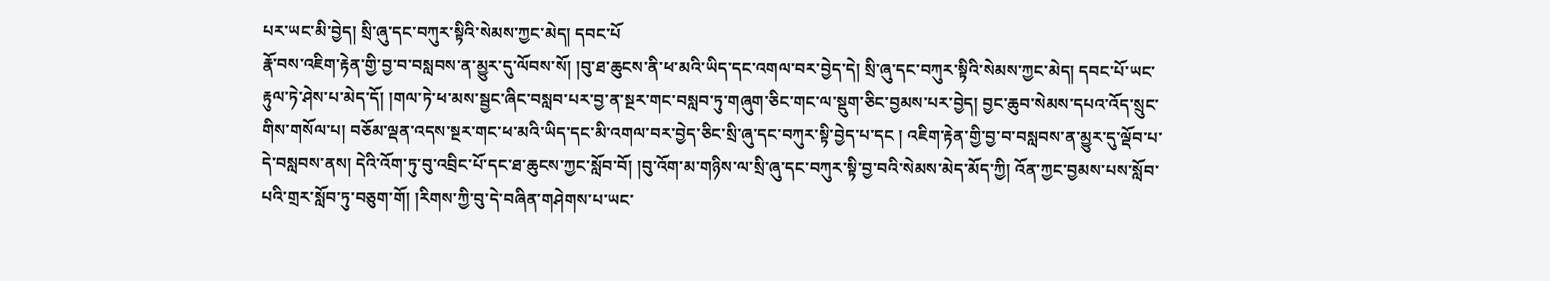པར་ཡང་མི་བྱེད། སྲི་ཞུ་དང་བཀུར་སྟིའི་སེམས་ཀྱང་མེད། དབང་པོ
རྣོ་བས་འཇིག་རྟེན་གྱི་བྱ་བ་བསླབས་ན་མྱུར་དུ་ལོབས་སོ། །བུ་ཐ་ཆུངས་ནི་ཕ་མའི་ཡིད་དང་འགལ་བར་བྱེད་དེ། སྲི་ཞུ་དང་བཀུར་སྟིའི་སེམས་ཀྱང་མེད། དབང་པོ་ཡང་རྟུལ་ཏེ་ཤེས་པ་མེད་དོ། །གལ་ཏེ་ཕ་མས་སྦྱང་ཞིང་བསླབ་པར་བྱ་ན་སྔར་གང་བསླབ་ཏུ་གཞུག་ཅིང་གང་ལ་སྡུག་ཅིང་བྱམས་པར་བྱེད། བྱང་ཆུབ་སེམས་དཔའ་འོད་སྲུང་གིས་གསོལ་པ། བཅོམ་ལྡན་འདས་སྔར་གང་ཕ་མའི་ཡིད་དང་མི་འགལ་བར་བྱེད་ཅིང་སྲི་ཞུ་དང་བཀུར་སྟི་བྱེད་པ་དང ། འཇིག་རྟེན་གྱི་བྱ་བ་བསླབས་ན་མྱུར་དུ་ལྡོབ་པ་དེ་བསླབས་ནས། དེའི་འོག་ཏུ་བུ་འབྲིང་པོ་དང་ཐ་ཆུངས་ཀྱང་སློབ་བོ། །བུ་འོག་མ་གཉིས་ལ་སྲི་ཞུ་དང་བཀུར་སྟི་བྱ་བའི་སེམས་མེད་མོད་ཀྱི། འོན་ཀྱང་བྱམས་པས་སློབ་པའི་གྲར་སློབ་ཏུ་བཅུག་གོ། །རིགས་ཀྱི་བུ་དེ་བཞིན་གཤེགས་པ་ཡང་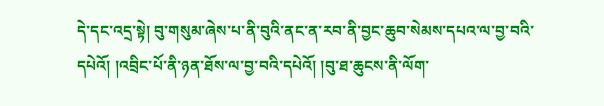དེ་དང་འདྲ་སྟེ། བུ་གསུམ་ཞེས་པ་ནི་བུའི་ནང་ན་རབ་ནི་བྱང་ཆུབ་སེམས་དཔའ་ལ་བྱ་བའི་དཔེའོ། །འབྲིང་པོ་ནི་ཉན་ཐོས་ལ་བྱ་བའི་དཔེའོ། །བུ་ཐ་ཆུངས་ནི་ལོག་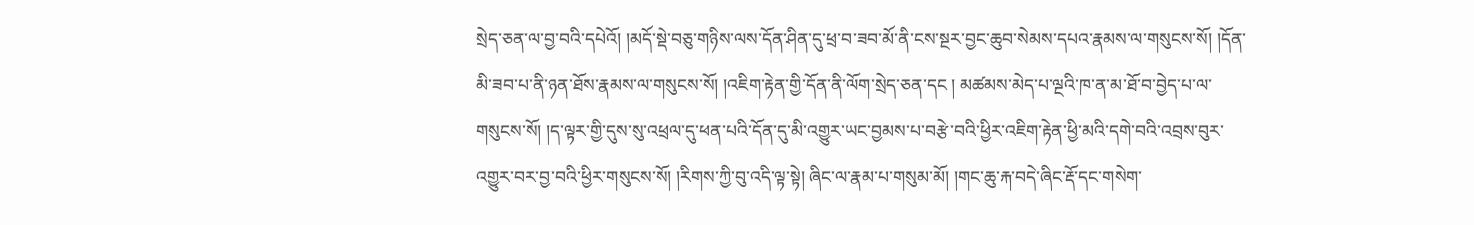སྲེད་ཅན་ལ་བྱ་བའི་དཔེའོ། །མདོ་སྡེ་བཅུ་གཉིས་ལས་དོན་ཤིན་དུ་ཕྲ་བ་ཟབ་མོ་ནི་ངས་སྔར་བྱང་ཆུབ་སེམས་དཔའ་རྣམས་ལ་གསུངས་སོ། །དོན་མི་ཟབ་པ་ནི་ཉན་ཐོས་རྣམས་ལ་གསུངས་སོ། །འཇིག་རྟེན་གྱི་དོན་ནི་ལོག་སྲེད་ཅན་དང ། མཚམས་མེད་པ་ལྔའི་ཁ་ན་མ་ཐོ་བ་བྱེད་པ་ལ་གསུངས་སོ། །ད་ལྟར་གྱི་དུས་སུ་འཕྲལ་དུ་ཕན་པའི་དོན་དུ་མི་འགྱུར་ཡང་བྱམས་པ་བརྩེ་བའི་ཕྱིར་འཇིག་རྟེན་ཕྱི་མའི་དགེ་བའི་འབྲས་བུར་འགྱུར་བར་བྱ་བའི་ཕྱིར་གསུངས་སོ། །རིགས་ཀྱི་བུ་འདི་ལྟ་སྟེ། ཞིང་ལ་རྣམ་པ་གསུམ་མོ། །གང་ཆུ་རྐ་བདེ་ཞིང་རྡོ་དང་གསེག་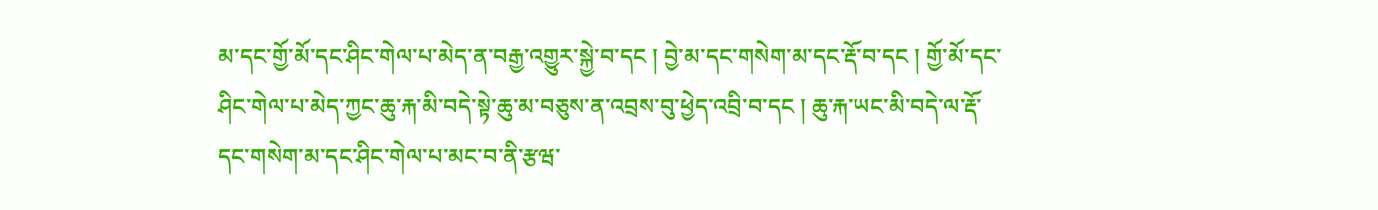མ་དང་གྱོ་མོ་དང་ཤིང་གེལ་པ་མེད་ན་བརྒྱ་འགྱུར་སྐྱེ་བ་དང ། བྱེ་མ་དང་གསེག་མ་དང་རྡོ་བ་དང ། གྱོ་མོ་དང་ཤིང་གེལ་པ་མེད་ཀྱང་ཆུ་རྐ་མི་བདེ་སྟེ་ཆུ་མ་བཅུས་ན་འབྲས་བུ་ཕྱེད་འབྲི་བ་དང ། ཆུ་རྐ་ཡང་མི་བདེ་ལ་རྡོ་དང་གསེག་མ་དང་ཤིང་གེལ་པ་མང་བ་ནི་རྩཝ་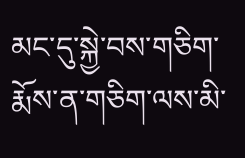མང་དུ་སྐྱེ་བས་གཅིག་རྨོས་ན་གཅིག་ལས་མི་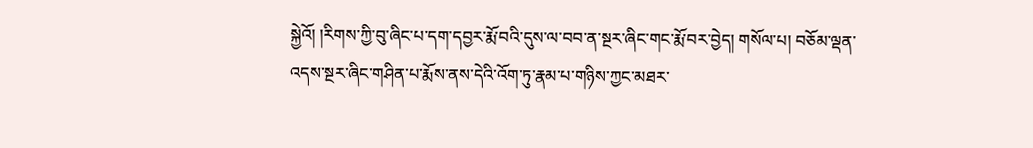སྐྱེའོ། །རིགས་ཀྱི་བུ་ཞིང་པ་དག་དབྱར་རྨོ་བའི་དུས་ལ་བབ་ན་སྔར་ཞིང་གང་རྨོ་བར་བྱེད། གསོལ་པ། བཅོམ་ལྡན་འདས་སྔར་ཞིང་གཤིན་པ་རྨོས་ནས་དེའི་འོག་ཏུ་རྣམ་པ་གཉིས་ཀྱང་མཐར་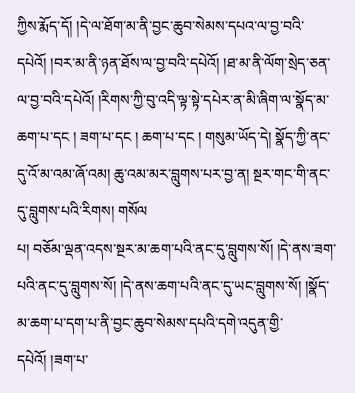ཀྱིས་རྨོད་དོ། །དེ་ལ་ཐོག་མ་ནི་བྱང་ཆུབ་སེམས་དཔའ་ལ་བྱ་བའི་དཔེའོ། །བར་མ་ནི་ཉན་ཐོས་ལ་བྱ་བའི་དཔེའོ། །ཐ་མ་ནི་ལོག་སྲེད་ཅན་ལ་བྱ་བའི་དཔེའོ། །རིགས་ཀྱི་བུ་འདི་ལྟ་སྟེ་དཔེར་ན་མི་ཞིག་ལ་སྣོད་མ་ཆག་པ་དང ། ཟག་པ་དང ། ཆག་པ་དང ། གསུམ་ཡོད་དེ། སྣོད་ཀྱི་ནང་དུ་འོ་མ་འམ་ཞོ་འམ། ཆུ་འམ་མར་བླུགས་པར་བྱ་ན། སྔར་གང་གི་ནང་དུ་བླུགས་པའི་རིགས། གསོལ
པ། བཅོམ་ལྡན་འདས་སྔར་མ་ཆག་པའི་ནང་དུ་བླུགས་སོ། །དེ་ནས་ཟག་པའི་ནང་དུ་བླུགས་སོ། །དེ་ནས་ཆག་པའི་ནང་དུ་ཡང་བླུགས་སོ། །སྣོད་མ་ཆག་པ་དག་པ་ནི་བྱང་ཆུབ་སེམས་དཔའི་དགེ་འདུན་གྱི་དཔེའོ། །ཟག་པ་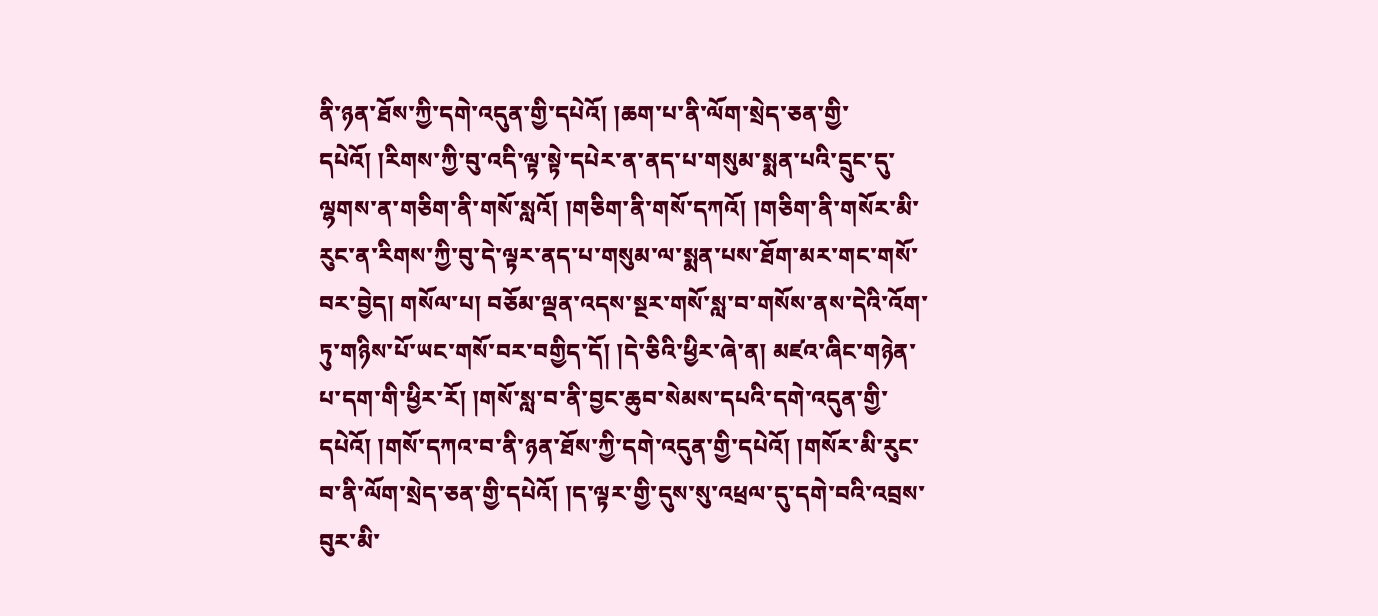ནི་ཉན་ཐོས་ཀྱི་དགེ་འདུན་གྱི་དཔེའོ། །ཆག་པ་ནི་ལོག་སྲེད་ཅན་གྱི་དཔེའོ། །རིགས་ཀྱི་བུ་འདི་ལྟ་སྟེ་དཔེར་ན་ནད་པ་གསུམ་སྨན་པའི་དྲུང་དུ་ལྷགས་ན་གཅིག་ནི་གསོ་སླའོ། །གཅིག་ནི་གསོ་དཀའོ། །གཅིག་ནི་གསོར་མི་རུང་ན་རིགས་ཀྱི་བུ་དེ་ལྟར་ནད་པ་གསུམ་ལ་སྨན་པས་ཐོག་མར་གང་གསོ་བར་བྱེད། གསོལ་པ། བཅོམ་ལྡན་འདས་སྔར་གསོ་སླ་བ་གསོས་ནས་དེའི་འོག་ཏུ་གཉིས་པོ་ཡང་གསོ་བར་བགྱིད་དོ། །དེ་ཅིའི་ཕྱིར་ཞེ་ན། མཛའ་ཞིང་གཉེན་པ་དག་གི་ཕྱིར་རོ། །གསོ་སླ་བ་ནི་བྱང་ཆུབ་སེམས་དཔའི་དགེ་འདུན་གྱི་དཔེའོ། །གསོ་དཀའ་བ་ནི་ཉན་ཐོས་ཀྱི་དགེ་འདུན་གྱི་དཔེའོ། །གསོར་མི་རུང་བ་ནི་ལོག་སྲེད་ཅན་གྱི་དཔེའོ། །ད་ལྟར་གྱི་དུས་སུ་འཕྲལ་དུ་དགེ་བའི་འབྲས་བུར་མི་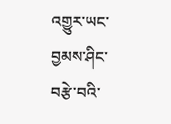འགྱུར་ཡང་བྱམས་ཤིང་བརྩེ་བའི་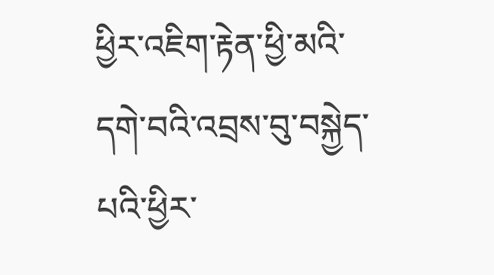ཕྱིར་འཇིག་རྟེན་ཕྱི་མའི་དགེ་བའི་འབྲས་བུ་བསྐྱེད་པའི་ཕྱིར་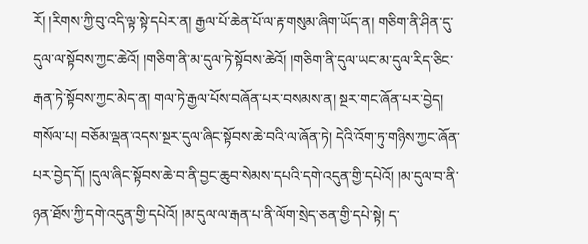རོ། །རིགས་ཀྱི་བུ་འདི་ལྟ་སྟེ་དཔེར་ན། རྒྱལ་པོ་ཆེན་པོ་ལ་རྟ་གསུམ་ཞིག་ཡོད་ན། གཅིག་ནི་ཤིན་དུ་དུལ་ལ་སྟོབས་ཀྱང་ཆེའོ། །གཅིག་ནི་མ་དུལ་ཏེ་སྟོབས་ཆེའོ། །གཅིག་ནི་དུལ་ཡང་མ་དུལ་རིད་ཅིང་རྒན་ཏེ་སྟོབས་ཀྱང་མེད་ན། གལ་ཏེ་རྒྱལ་པོས་བཞོན་པར་བསམས་ན། སྔར་གང་ཞོན་པར་བྱེད། གསོལ་པ། བཅོམ་ལྡན་འདས་སྔར་དུལ་ཞིང་སྟོབས་ཆེ་བའི་ལ་ཞོན་ཏེ། དེའི་འོག་ཏུ་གཉིས་ཀྱང་ཞོན་པར་བྱེད་དོ། །དུལ་ཞིང་སྟོབས་ཆེ་བ་ནི་བྱང་ཆུབ་སེམས་དཔའི་དགེ་འདུན་གྱི་དཔེའོ། །མ་དུལ་བ་ནི་ཉན་ཐོས་ཀྱི་དགེ་འདུན་གྱི་དཔེའོ། །མ་དུལ་ལ་རྒན་པ་ནི་ལོག་སྲེད་ཅན་གྱི་དཔེ་སྟེ། ད་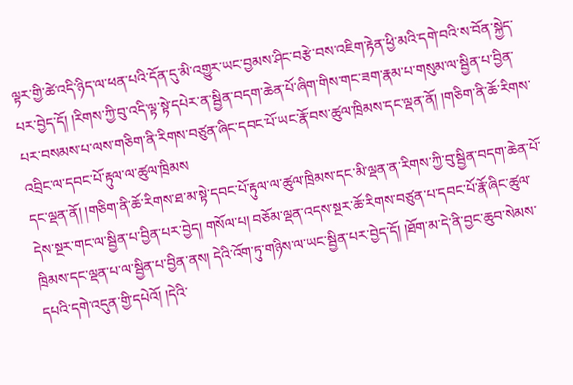ལྟར་གྱི་ཚེ་འདི་ཉིད་ལ་ཕན་པའི་དོན་དུ་མི་འགྱུར་ཡང་བྱམས་ཤིང་བརྩེ་བས་འཇིག་རྟེན་ཕྱི་མའི་དགེ་བའི་ས་བོན་སྐྱེད་པར་བྱེད་དོ། །རིགས་ཀྱི་བུ་འདི་ལྟ་སྟེ་དཔེར་ན་སྦྱིན་བདག་ཆེན་པོ་ཞིག་གིས་གང་ཟག་རྣམ་པ་གསུམ་ལ་སྦྱིན་པ་བྱིན་པར་བསམས་པ་ལས་གཅིག་ནི་རིགས་བཙུན་ཞིང་དབང་པོ་ཡང་རྣོ་བས་ཚུལ་ཁྲིམས་དང་ལྡན་ནོ། །གཅིག་ནི་ཆོ་རིགས་འབྲིང་ལ་དབང་པོ་རྟུལ་ལ་ཚུལ་ཁྲིམས
དང་ལྡན་ནོ། །གཅིག་ནི་ཆོ་རིགས་ཐ་མ་སྟེ་དབང་པོ་རྟུལ་ལ་ཚུལ་ཁྲིམས་དང་མི་ལྡན་ན་རིགས་ཀྱི་བུ་སྦྱིན་བདག་ཆེན་པོ་དེས་སྔར་གང་ལ་སྦྱིན་པ་བྱིན་པར་བྱེད། གསོལ་པ། བཅོམ་ལྡན་འདས་སྔར་ཆོ་རིགས་བཙུན་པ་དབང་པོ་རྣོ་ཞིང་ཚུལ་ཁྲིམས་དང་ལྡན་པ་ལ་སྦྱིན་པ་བྱིན་ནས། དེའི་འོག་ཏུ་གཉིས་ལ་ཡང་སྦྱིན་པར་བྱེད་དོ། །ཐོག་མ་དེ་ནི་བྱང་ཆུབ་སེམས་དཔའི་དགེ་འདུན་གྱི་དཔེའོ། །དེའི་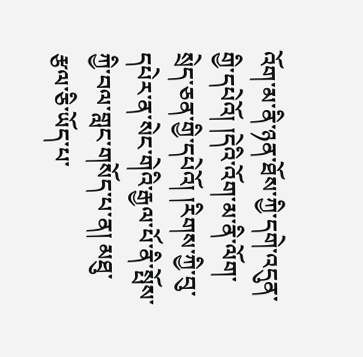འོག་མ་ནི་ཉན་ཐོས་ཀྱི་དགེ་འདུན་གྱི་དཔེའོ། །དེའི་འོག་མ་ནི་ལོག་སྲེད་ཅན་གྱི་དཔེའོ། །རིགས་ཀྱི་བུ་དཔེར་ན་སེང་གེའི་རྒྱལ་པོ་ནི་སྤོས་ཀྱི་བལ་གླང་གསོད་པ་ན། མཐུ་རྩལ་ཅི་ཡོད་པ་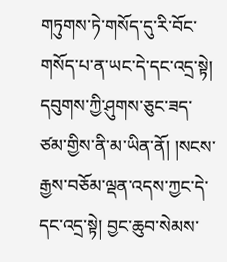གཏུགས་ཏེ་གསོད་དུ་རི་བོང་གསོད་པ་ན་ཡང་དེ་དང་འདྲ་སྟེ། དབུགས་ཀྱི་ཤུགས་ཅུང་ཟད་ཙམ་གྱིས་ནི་མ་ཡིན་ནོ། །སངས་རྒྱས་བཅོམ་ལྡན་འདས་ཀྱང་དེ་དང་འདྲ་སྟེ། བྱང་ཆུབ་སེམས་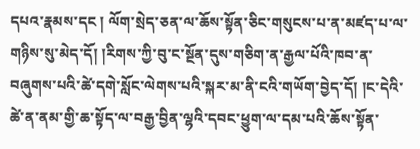དཔའ་རྣམས་དང ། ལོག་སྲེད་ཅན་ལ་ཆོས་སྟོན་ཅིང་གསུངས་པ་ན་མཛད་པ་ལ་གཉིས་སུ་མེད་དོ། །རིགས་ཀྱི་བུ་ང་སྔོན་དུས་གཅིག་ན་རྒྱལ་པོའི་ཁབ་ན་བཞུགས་པའི་ཚེ་དགེ་སློང་ལེགས་པའི་སྐར་མ་ནི་ངའི་གཡོག་བྱེད་དོ། །ང་དེའི་ཚེ་ན་ནམ་གྱི་ཆ་སྟོད་ལ་བརྒྱ་བྱིན་ལྷའི་དབང་ཕྱུག་ལ་དམ་པའི་ཆོས་སྟོན་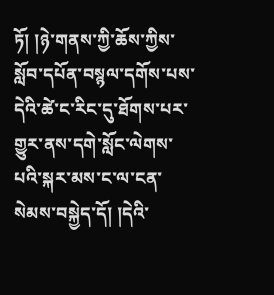ཏོ། །ཉེ་གནས་ཀྱི་ཆོས་ཀྱིས་སློབ་དཔོན་བསྙལ་དགོས་པས་དེའི་ཚེ་ང་རིང་དུ་ཐོགས་པར་གྱུར་ནས་དགེ་སློང་ལེགས་པའི་སྐར་མས་ང་ལ་ངན་སེམས་བསྐྱེད་དོ། །དེའི་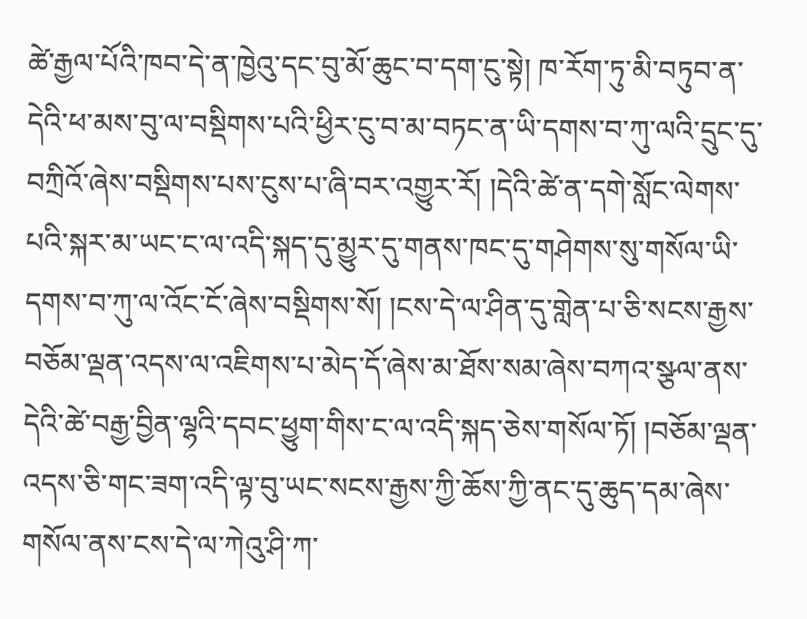ཚེ་རྒྱལ་པོའི་ཁབ་དེ་ན་ཁྱེའུ་དང་བུ་མོ་ཆུང་བ་དག་ངུ་སྟེ། ཁ་རོག་ཏུ་མི་བཏུབ་ན་དེའི་ཕ་མས་བུ་ལ་བསྡིགས་པའི་ཕྱིར་ངུ་བ་མ་བཏང་ན་ཡི་དགས་བ་ཀུ་ལའི་དྲུང་དུ་བཀྲིའོ་ཞེས་བསྡིགས་པས་ངུས་པ་ཞི་བར་འགྱུར་རོ། །དེའི་ཚེ་ན་དགེ་སློང་ལེགས་པའི་སྐར་མ་ཡང་ང་ལ་འདི་སྐད་དུ་མྱུར་དུ་གནས་ཁང་དུ་གཤེགས་སུ་གསོལ་ཡི་དགས་བ་ཀུ་ལ་འོང་ངོ་ཞེས་བསྡིགས་སོ། །ངས་དེ་ལ་ཤིན་དུ་གླེན་པ་ཅི་སངས་རྒྱས་བཅོམ་ལྡན་འདས་ལ་འཇིགས་པ་མེད་དོ་ཞེས་མ་ཐོས་སམ་ཞེས་བཀའ་སྩལ་ནས་དེའི་ཚེ་བརྒྱ་བྱིན་ལྷའི་དབང་ཕྱུག་གིས་ང་ལ་འདི་སྐད་ཅེས་གསོལ་ཏོ། །བཅོམ་ལྡན་འདས་ཅི་གང་ཟག་འདི་ལྟ་བུ་ཡང་སངས་རྒྱས་ཀྱི་ཆོས་ཀྱི་ནང་དུ་ཆུད་དམ་ཞེས་གསོལ་ནས་ངས་དེ་ལ་ཀེའུ་ཤི་ཀ་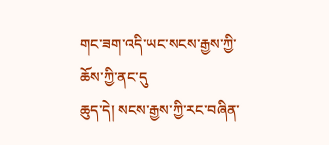གང་ཟག་འདི་ཡང་སངས་རྒྱས་ཀྱི་ཆོས་ཀྱི་ནང་དུ
ཆུད་དེ། སངས་རྒྱས་ཀྱི་རང་བཞིན་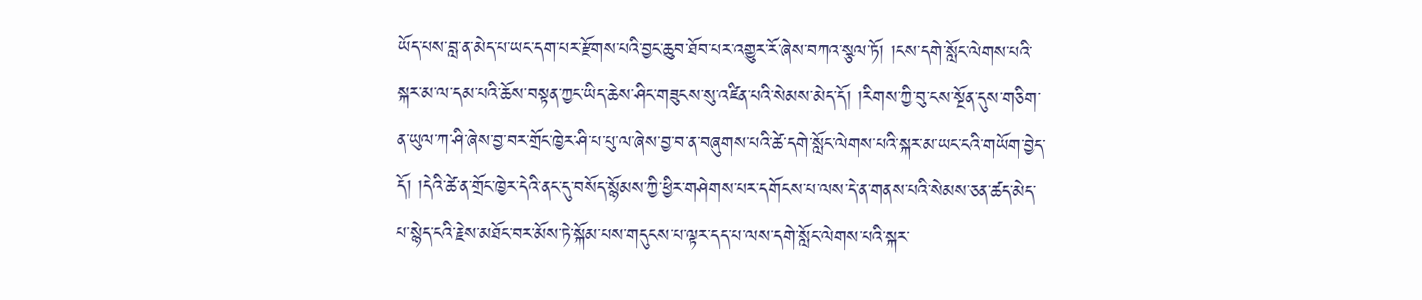ཡོད་པས་བླ་ན་མེད་པ་ཡང་དག་པར་རྫོགས་པའི་བྱང་ཆུབ་ཐོབ་པར་འགྱུར་རོ་ཞེས་བཀའ་སྩལ་ཏོ། །ངས་དགེ་སློང་ལེགས་པའི་སྐར་མ་ལ་དམ་པའི་ཆོས་བསྟན་ཀྱང་ཡིད་ཆེས་ཤིང་གཟུངས་སུ་འཛིན་པའི་སེམས་མེད་དོ། །རིགས་ཀྱི་བུ་ངས་སྔོན་དུས་གཅིག་ན་ཡུལ་ཀ་ཤི་ཞེས་བྱ་བར་གྲོང་ཁྱེར་ཤི་པ་པུ་ལ་ཞེས་བྱ་བ་ན་བཞུགས་པའི་ཚེ་དགེ་སློང་ལེགས་པའི་སྐར་མ་ཡང་ངའི་གཡོག་བྱེད་དོ། །དེའི་ཚེ་ན་གྲོང་ཁྱེར་དེའི་ནང་དུ་བསོད་སྙོམས་ཀྱི་ཕྱིར་གཤེགས་པར་དགོངས་པ་ལས་དེ་ན་གནས་པའི་སེམས་ཅན་ཚད་མེད་པ་སྙེད་ངའི་རྗེས་མཐོང་བར་མོས་ཏེ་སྐོམ་པས་གདུངས་པ་ལྟར་དད་པ་ལས་དགེ་སློང་ལེགས་པའི་སྐར་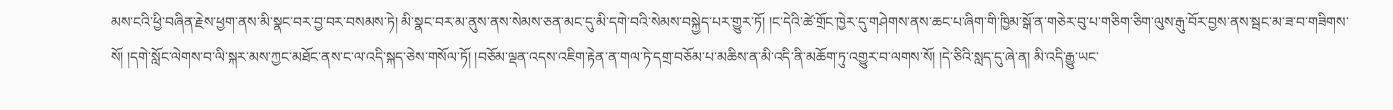མས་ངའི་ཕྱི་བཞིན་རྗེས་ཕྱག་ནས་མི་སྣང་བར་བྱ་བར་བསམས་ཏེ། མི་སྣང་བར་མ་ནུས་ནས་སེམས་ཅན་མང་དུ་མི་དགེ་བའི་སེམས་བསྐྱེད་པར་གྱུར་ཏོ། །ང་དེའི་ཚེ་གྲོང་ཁྱེར་དུ་གཤེགས་ནས་ཆང་པ་ཞིག་གི་ཁྱིམ་སྒོ་ན་གཅེར་བུ་པ་གཅིག་ཅིག་ལུས་རྒུ་བོར་བྱས་ནས་སྦང་མ་ཟ་བ་གཟིགས་སོ། །དགེ་སློང་ལེགས་བ་ལི་སྐར་མས་ཀྱང་མཐོང་ནས་ང་ལ་འདི་སྐད་ཅེས་གསོལ་ཏོ། །བཅོམ་ལྡན་འདས་འཇིག་རྟེན་ན་གལ་ཏེ་དགྲ་བཅོམ་པ་མཆིས་ན་མི་འདི་ནི་མཆོག་ཏུ་འགྱུར་བ་ལགས་སོ། །དེ་ཅིའི་སླད་དུ་ཞེ་ན། མི་འདི་རྒྱུ་ཡང་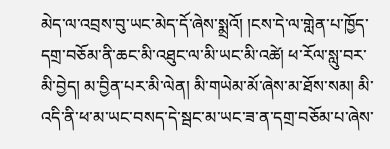མེད་ལ་འབྲས་བུ་ཡང་མེད་དོ་ཞེས་སྨྲའོ། །ངས་དེ་ལ་གླེན་པ་ཁྱོད་དགྲ་བཅོམ་ནི་ཆང་མི་འཐུང་ལ་མི་ཡང་མི་འཚེ། ཕ་རོལ་སླུ་བར་མི་བྱེད། མ་བྱིན་པར་མི་ལེན། མི་གཡེམ་མོ་ཞེས་མ་ཐོས་སམ། མི་འདི་ནི་ཕ་མ་ཡང་བསད་དེ་སྦང་མ་ཡང་ཟ་ན་དགྲ་བཅོམ་པ་ཞེས་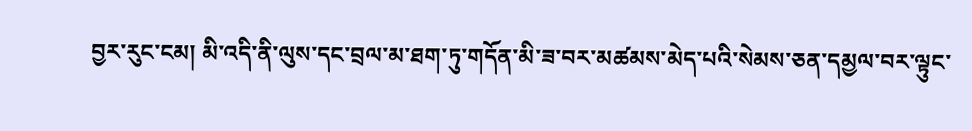བྱར་རུང་ངམ། མི་འདི་ནི་ལུས་དང་བྲལ་མ་ཐག་ཏུ་གདོན་མི་ཟ་བར་མཚམས་མེད་པའི་སེམས་ཅན་དམྱལ་བར་ལྟུང་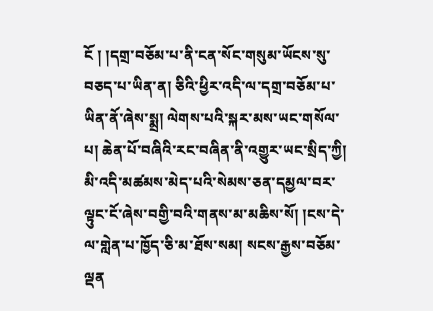ངོ ། །དགྲ་བཅོམ་པ་ནི་ངན་སོང་གསུམ་ཡོངས་སུ་བཅད་པ་ཡིན་ན། ཅིའི་ཕྱིར་འདི་ལ་དགྲ་བཅོམ་པ་ཡིན་ནོ་ཞེས་སྨྲ། ལེགས་པའི་སྐར་མས་ཡང་གསོལ་པ། ཆེན་པོ་བཞིའི་རང་བཞིན་ནི་འགྱུར་ཡང་སྲིད་ཀྱི། མི་འདི་མཚམས་མེད་པའི་སེམས་ཅན་དམྱལ་བར་ལྟུང་ངོ་ཞེས་བགྱི་བའི་གནས་མ་མཆིས་སོ། །ངས་དེ་ལ་གླེན་པ་ཁྱོད་ཅི་མ་ཐོས་སམ། སངས་རྒྱས་བཅོམ་ལྡན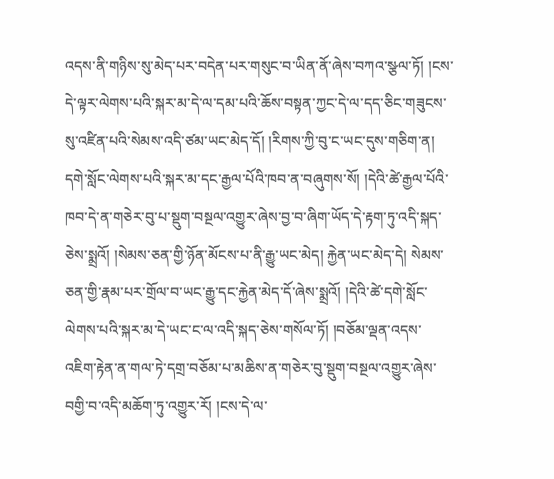འདས་ནི་གཉིས་སུ་མེད་པར་བདེན་པར་གསུང་བ་ཡིན་ནོ་ཞེས་བཀའ་སྩལ་ཏོ། །ངས་དེ་ལྟར་ལེགས་པའི་སྐར་མ་དེ་ལ་དམ་པའི་ཆོས་བསྟན་ཀྱང་དེ་ལ་དད་ཅིང་གཟུངས་སུ་འཛིན་པའི་སེམས་འདི་ཙམ་ཡང་མེད་དོ། །རིགས་ཀྱི་བུ་ང་ཡང་དུས་གཅིག་ན། དགེ་སློང་ལེགས་པའི་སྐར་མ་དང་རྒྱལ་པོའི་ཁབ་ན་བཞུགས་སོ། །དེའི་ཚེ་རྒྱལ་པོའི་ཁབ་དེ་ན་གཅེར་བུ་པ་སྡུག་བསྔལ་འགྱུར་ཞེས་བྱ་བ་ཞིག་ཡོད་དེ་རྟག་ཏུ་འདི་སྐད་ཅེས་སྨྲའོ། །སེམས་ཅན་གྱི་ཉོན་མོངས་པ་ནི་རྒྱུ་ཡང་མེད། རྐྱེན་ཡང་མེད་དེ། སེམས་ཅན་གྱི་རྣམ་པར་གྲོལ་བ་ཡང་རྒྱུ་དང་རྐྱེན་མེད་དོ་ཞེས་སྨྲའོ། །དེའི་ཚེ་དགེ་སློང་ལེགས་པའི་སྐར་མ་དེ་ཡང་ང་ལ་འདི་སྐད་ཅེས་གསོལ་ཏོ། །བཅོམ་ལྡན་འདས་འཇིག་རྟེན་ན་གལ་ཏེ་དགྲ་བཅོམ་པ་མཆིས་ན་གཅེར་བུ་སྡུག་བསྔལ་འགྱུར་ཞེས་བགྱི་བ་འདི་མཆོག་ཏུ་འགྱུར་རོ། །ངས་དེ་ལ་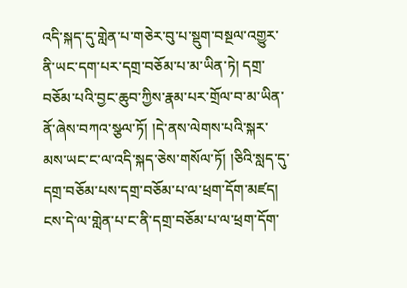འདི་སྐད་དུ་གླེན་པ་གཅེར་བུ་པ་སྡུག་བསྔལ་འགྱུར་ནི་ཡང་དག་པར་དགྲ་བཅོམ་པ་མ་ཡིན་ཏེ། དགྲ་བཅོམ་པའི་བྱང་ཆུབ་ཀྱིས་རྣམ་པར་གྲོལ་བ་མ་ཡིན་ནོ་ཞེས་བཀའ་སྩལ་ཏོ། །དེ་ནས་ལེགས་པའི་སྐར་མས་ཡང་ང་ལ་འདི་སྐད་ཅེས་གསོལ་ཏོ། །ཅིའི་སླད་དུ་དགྲ་བཅོམ་པས་དགྲ་བཅོམ་པ་ལ་ཕྲག་དོག་མཛད། ངས་དེ་ལ་གླེན་པ་ང་ནི་དགྲ་བཅོམ་པ་ལ་ཕྲག་དོག་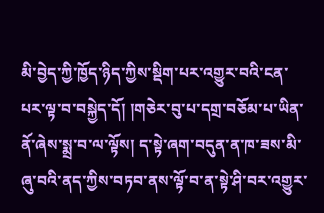མི་བྱེད་ཀྱི་ཁྱོད་ཉིད་ཀྱིས་སྡིག་པར་འགྱུར་བའི་ངན་པར་ལྟ་བ་བསྐྱེད་དོ། །གཅེར་བུ་པ་དགྲ་བཅོམ་པ་ཡིན་ནོ་ཞེས་སྨྲ་བ་ལ་ལྟོས། ད་སྟེ་ཞག་བདུན་ན་ཁ་ཟས་མི་ཞུ་བའི་ནད་ཀྱིས་བཏབ་ནས་ལྟོ་བ་ན་སྟེ་ཤི་བར་འགྱུར་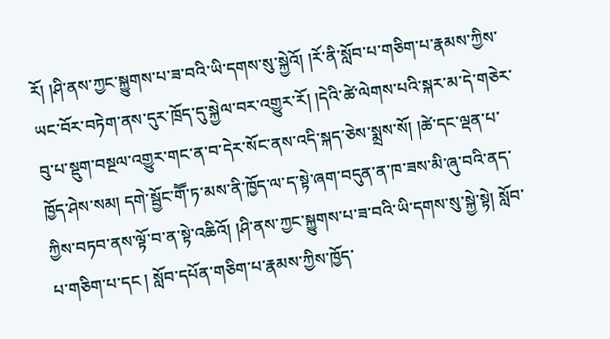རོ། །ཤི་ནས་ཀྱང་སྐྱུགས་པ་ཟ་བའི་ཡི་དགས་སུ་སྐྱེའོ། །རོ་ནི་སློབ་པ་གཅིག་པ་རྣམས་ཀྱིས་ཡང་བོར་བཏེག་ནས་དུར་ཁྲོད་དུ་སྐྱེལ་བར་འགྱུར་རོ། །དེའི་ཚེ་ལེགས་པའི་སྐར་མ་དེ་གཅེར་བུ་པ་སྡུག་བསྔལ་འགྱུར་གང་ན་བ་དེར་སོང་ནས་འདི་སྐད་ཅེས་སྨྲས་སོ། །ཚེ་དང་ལྡན་པ་ཁྱོད་ཤེས་སམ། དགེ་སྦྱོང་གཽ་ཏ་མས་ནི་ཁྱོད་ལ་ད་སྟེ་ཞག་བདུན་ན་ཁ་ཟས་མི་ཞུ་བའི་ནད་ཀྱིས་བཏབ་ནས་ལྟོ་བ་ན་སྟེ་འཆིའོ། །ཤི་ནས་ཀྱང་སྐྱུགས་པ་ཟ་བའི་ཡི་དགས་སུ་སྐྱེ་སྟེ། སློབ་པ་གཅིག་པ་དང ། སློབ་དཔོན་གཅིག་པ་རྣམས་ཀྱིས་ཁྱོད་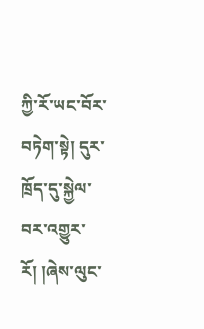ཀྱི་རོ་ཡང་བོར་བཏེག་སྟེ། དུར་ཁྲོད་དུ་སྐྱེལ་བར་འགྱུར་རོ། །ཞེས་ལུང་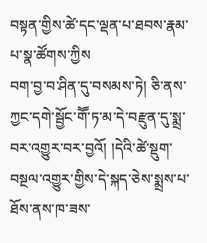བསྟན་གྱིས་ཚེ་དང་ལྡན་པ་ཐབས་རྣམ་པ་སྣ་ཚོགས་ཀྱིས
བག་བྱ་བ་ཤིན་དུ་བསམས་ཏེ། ཅི་ནས་ཀྱང་དགེ་སྦྱོང་གཽ་ཏ་མ་དེ་བརྫུན་དུ་སྨྲ་བར་འགྱུར་བར་བྱའོ། །དེའི་ཚེ་སྡུག་བསྔལ་འགྱུར་གྱིས་དེ་སྐད་ཅེས་སྨྲས་པ་ཐོས་ནས་ཁ་ཟས་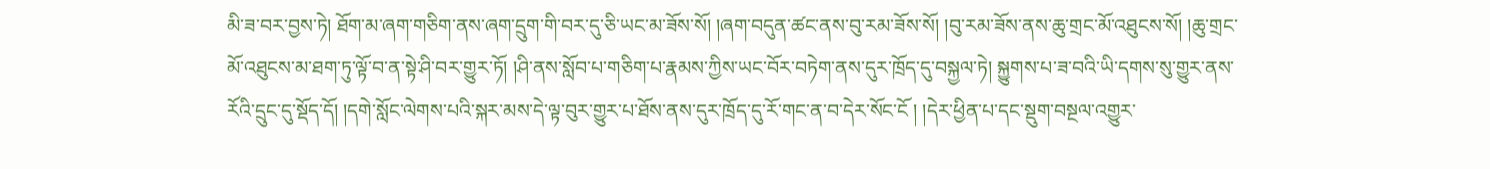མི་ཟ་བར་བྱས་ཏེ། ཐོག་མ་ཞག་གཅིག་ནས་ཞག་དྲུག་གི་བར་དུ་ཅི་ཡང་མ་ཟོས་སོ། །ཞག་བདུན་ཚང་ནས་བུ་རམ་ཟོས་སོ། །བུ་རམ་ཟོས་ནས་ཆུ་གྲང་མོ་འཐུངས་སོ། །ཆུ་གྲང་མོ་འཐུངས་མ་ཐག་ཏུ་ལྟོ་བ་ན་སྟེ་ཤི་བར་གྱུར་ཏོ། །ཤི་ནས་སློབ་པ་གཅིག་པ་རྣམས་ཀྱིས་ཡང་བོར་བཏེག་ནས་དུར་ཁྲོད་དུ་བསྐྱལ་ཏེ། སྐྱུགས་པ་ཟ་བའི་ཡི་དགས་སུ་གྱུར་ནས་རོའི་དྲུང་དུ་སྡོད་དོ། །དགེ་སློང་ལེགས་པའི་སྐར་མས་དེ་ལྟ་བུར་གྱུར་པ་ཐོས་ནས་དུར་ཁྲོད་དུ་རོ་གང་ན་བ་དེར་སོང་ངོ ། །དེར་ཕྱིན་པ་དང་སྡུག་བསྔལ་འགྱུར་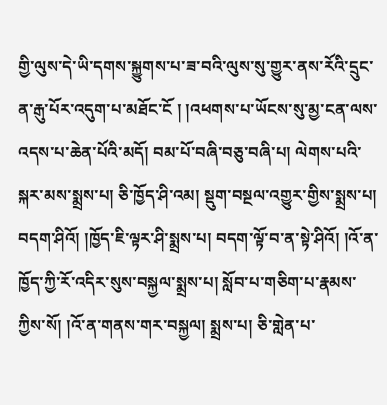གྱི་ལུས་དེ་ཡི་དགས་སྐྱུགས་པ་ཟ་བའི་ལུས་སུ་གྱུར་ནས་རོའི་དྲུང་ན་རྒུ་པོར་འདུག་པ་མཐོང་ངོ ། །འཕགས་པ་ཡོངས་སུ་མྱ་ངན་ལས་འདས་པ་ཆེན་པོའི་མདོ། བམ་པོ་བཞི་བཅུ་བཞི་པ། ལེགས་པའི་སྐར་མས་སྨྲས་པ། ཅི་ཁྱོད་ཤི་འམ། སྡུག་བསྔལ་འགྱུར་གྱིས་སྨྲས་པ། བདག་ཤིའོ། །ཁྱོད་ཇི་ལྟར་ཤི་སྨྲས་པ། བདག་ལྟོ་བ་ན་སྟེ་ཤིའོ། །འོ་ན་ཁྱོད་ཀྱི་རོ་འདིར་སུས་བསྐྱལ་སྨྲས་པ། སློབ་པ་གཅིག་པ་རྣམས་ཀྱིས་སོ། །འོ་ན་གནས་གར་བསྐྱལ། སྨྲས་པ། ཅི་གླེན་པ་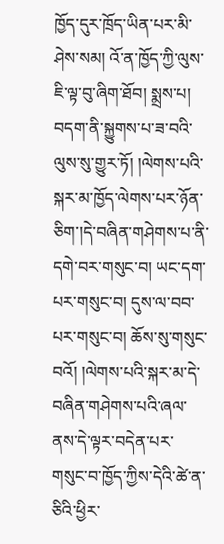ཁྱོད་དུར་ཁྲོད་ཡིན་པར་མི་ཤེས་སམ། འོ་ན་ཁྱོད་ཀྱི་ལུས་ཇི་ལྟ་བུ་ཞིག་ཐོབ། སྨྲས་པ། བདག་ནི་སྐྱུགས་པ་ཟ་བའི་ལུས་སུ་གྱུར་ཏོ། །ལེགས་པའི་སྐར་མ་ཁྱོད་ལེགས་པར་ཉོན་ཅིག་།དེ་བཞིན་གཤེགས་པ་ནི་དགེ་བར་གསུང་བ། ཡང་དག་པར་གསུང་བ། དུས་ལ་བབ་པར་གསུང་བ། ཆོས་སུ་གསུང་བའོ། །ལེགས་པའི་སྐར་མ་དེ་བཞིན་གཤེགས་པའི་ཞལ་ནས་དེ་ལྟར་བདེན་པར་གསུང་བ་ཁྱོད་ཀྱིས་དེའི་ཚེ་ན་ཅིའི་ཕྱིར་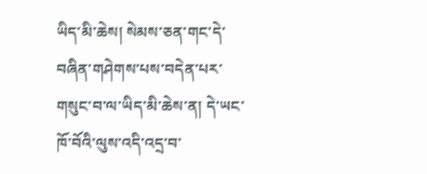ཡིད་མི་ཆེས། སེམས་ཅན་གང་དེ་བཞིན་གཤེགས་པས་བདེན་པར་གསུང་བ་ལ་ཡིད་མི་ཆེས་ན། དེ་ཡང་ཁོ་བོའི་ལུས་འདི་འདྲ་བ་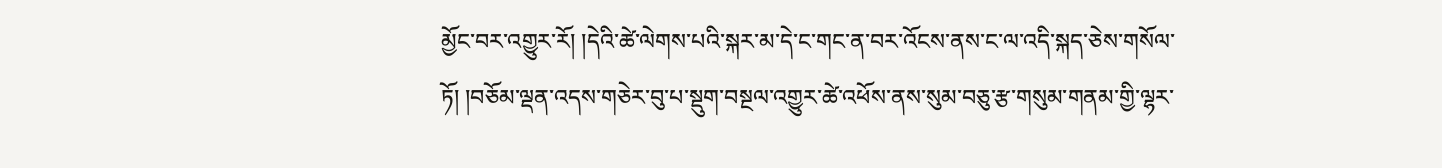མྱོང་བར་འགྱུར་རོ། །དེའི་ཚེ་ལེགས་པའི་སྐར་མ་དེ་ང་གང་ན་བར་འོངས་ནས་ང་ལ་འདི་སྐད་ཅེས་གསོལ་ཏོ། །བཅོམ་ལྡན་འདས་གཅེར་བུ་པ་སྡུག་བསྔལ་འགྱུར་ཚེ་འཕོས་ནས་སུམ་བཅུ་རྩ་གསུམ་གནམ་གྱི་ལྷར་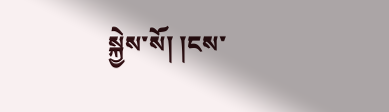སྐྱེས་སོ། །ངས་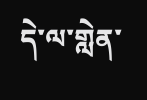དེ་ལ་གླེན་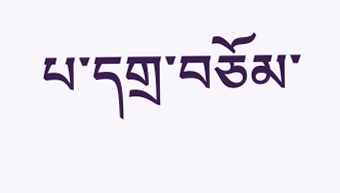པ་དགྲ་བཅོམ་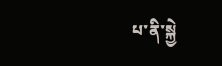པ་ནི་སྐྱེ